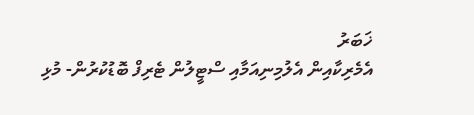ޚަބަރު
އެމެރިކާއިން އެލުމިނިއަމާއި ސްޓީލުން ޓެރިފް ބޮޑުކުރުން- މުޅި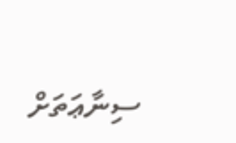ސިނާޢަތަށް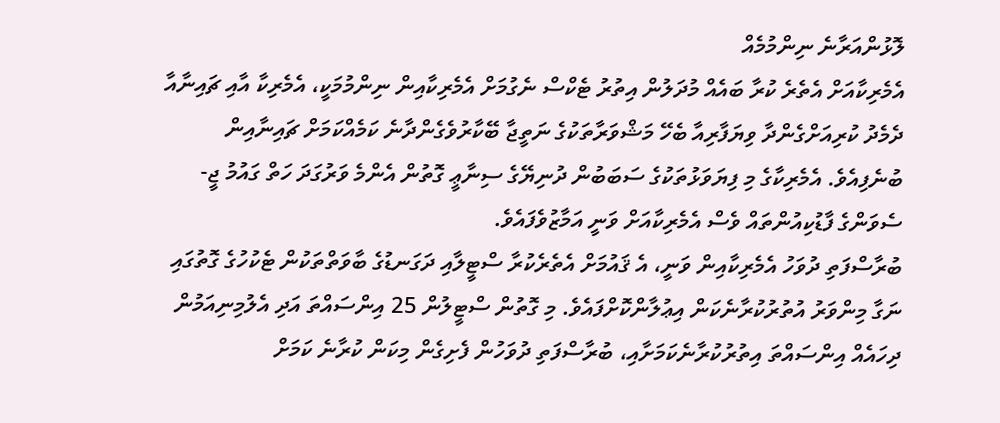ލޮޅުންއަރާނެ ނިންމުމެއް
އެމެރިކާއަށް އެތެރެ ކުރާ ބައެއް މުދަލުން އިތުރު ޓެކްސް ނެގުމަށް އެމެރިކާއިން ނިންމުމަކީ، އެމެރިކާ އާއި ޗައިނާއާ ދެމެދު ކުރިއަށްގެންދާ ވިޔަފާރިއާ ބެހޭ މަޝްވަރާތަކުގެ ނަތީޖާ ބޭކާރުވެގެންދާނެ ކަމެއްކަމަށް ޗައިނާއިން ބުނެފިއެވެ. އެމެރިކާގެ މި ފިޔަވަޅުތަކުގެ ސަބަބުން ދުނިޔޭގެ ސިނާޢީ ގޮތުން އެންމެ ވަރުގަދަ ހަތް ގައުމު ޖީ-ސެވަންގެ ފާޑުކިއުންތައް ވެސް އެމެރިކާއަށް ވަނީ އަމާޒުވެފައެވެ.
ބުރާސްފަތި ދުވަހު އެމެރިކާއިން ވަނީ، އެ ޤައުމަށް އެތެރެކުރާ ސްޓީލާއި ދަގަނޑުގެ ބާވަތްތަކުން ޓެކުހުގެ ގޮތުގައި ނަގާ މިންވަރު އުތުރުކުރާނެކަން އިޢުލާންކޮށްފައެވެ. މި ގޮތުން ސްޓީލުން 25 އިންސައްތަ އަދި އެލުމިނިއަމުން ދިހައެއް އިންސައްތަ އިތުރުކުރާނެކަމަށާއި، ބުރާސްފަތި ދުވަހުން ފެށިގެން މިކަން ކުރާނެ ކަމަށް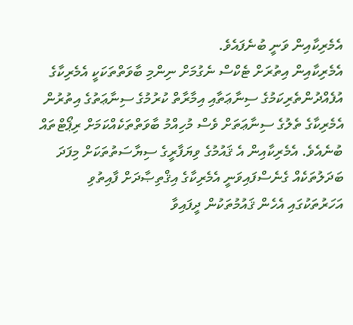އެމެރިކާއިން ވަނީ ބުނެފައެވެ.
އެމެރިކާއިން އިތުރަށް ޓެކްސް ނެގުމަށް ނިންމި ބާވަތްތަކަކީ އެމެރިކާގެ އުފެއްދުންތެރިކަމުގެ ސިނާޢަތާއި އިމާރާތް ކުރުމުގެ ސިނާޢަތުގެ އިތުރުން އެމެރިކާގެ ތެލުގެ ސިނާޢަތަށް ވެސް މުހިއްމު ބާވަތްތަކެއްކަމަށް ރިޕޯޓްތައް ބުނެއެވެ. އެމެރިކާއިން އެ ޤައުމުގެ ވިޔަފާރީގެ ސިޔާސަތުތަކަށް މިފަދަ ބަދަލުތަކެއް ގެނެސްފައިވަނީ އެމެރިކާގެ އިޤްތިޞާދަށް ފާއިތުވި އަހަރުތަކުގައި އެހެން ޤައުމުތަކުން ދީފައިވާ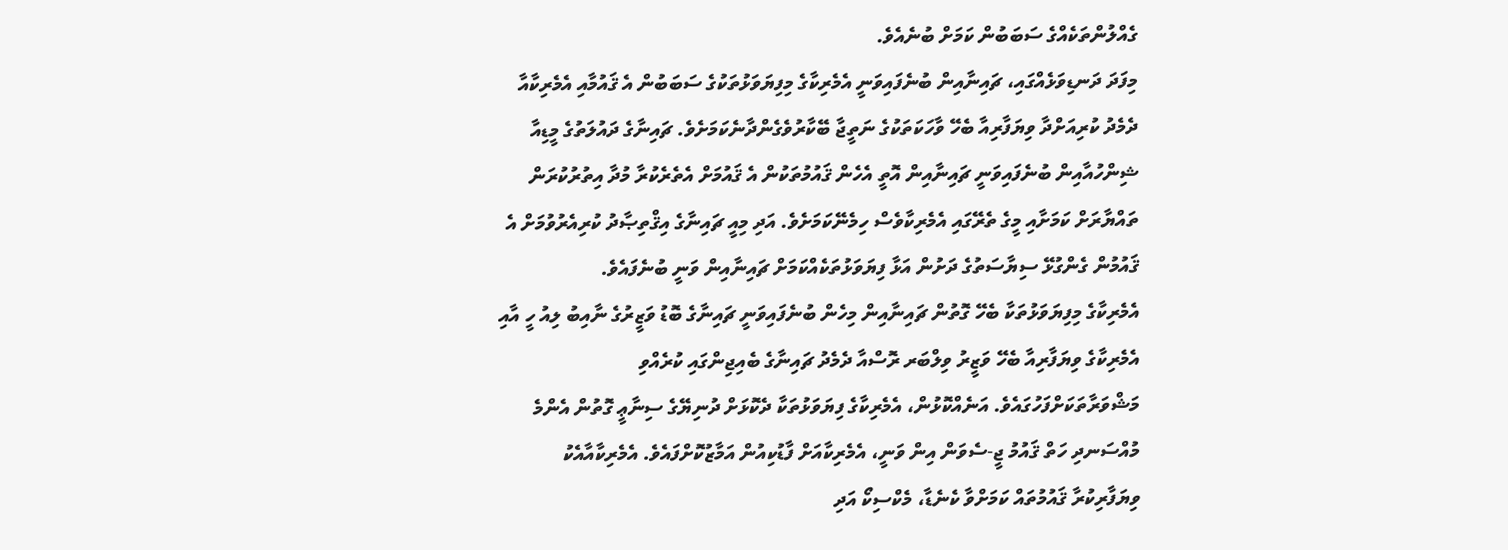ގެއްލުންތަކެއްގެ ސަބަބުން ކަމަށް ބުނެއެވެ.
މިފަދަ ދަނޑިވަޅެއްގައި، ޗައިނާއިން ބުނެފައިވަނީ އެމެރިކާގެ މިފިޔަވަޅުތަކުގެ ސަބަބުން އެ ޤައުމާއި އެމެރިކާއާ ދެމެދު ކުރިއަށްދާ ވިޔަފާރިއާ ބެހޭ ވާހަކަތަކުގެ ނަތީޖާ ބޭކާރުވެގެންދާނެކަމަށެވެ. ޗައިނާގެ ދައުލަތުގެ މީޑިއާ ޝިންހުއާއިން ބުނެފައިވަނީ ޗައިނާއިން އޮތީ އެހެން ޤައުމުތަކުން އެ ޤައުމަށް އެތެރެކުރާ މުދާ އިތުރުކުރަން ތައްޔާރަށް ކަމަށާއި މީގެ ތެރޭގައި އެމެރިކާވެސް ހިމެނޭކަމަށެވެ. އަދި މިއީ ޗައިނާގެ އިޤްތިޞާދު ކުރިއެރުވުމަށް އެ ޤައުމުން ގެންގުޅޭ ސިޔާސަތުގެ ދަށުން އަޅާ ފިޔަވަޅުތަކެއްކަމަށް ޗައިނާއިން ވަނީ ބުނެފައެވެ.
އެމެރިކާގެ މިފިޔަވަޅުތަކާ ބެހޭ ގޮތުން ޗައިނާއިން މިހެން ބުނެފައިވަނީ ޗައިނާގެ ބޮޑު ވަޒީރުގެ ނާއިބު ލިއު ހީ އާއި އެމެރިކާގެ ވިޔަފާރިއާ ބެހޭ ވަޒީރު ވިލްބަރ ރޮސްއާ ދެމެދު ޗައިނާގެ ބެއިޖިންގައި ކުރެއްވި މަޝްވަރާތަކަށްފަހުގައެވެ. އަނެއްކޮޅުން، އެމެރިކާގެ ފިޔަވަޅުތަކާ ދެކޮޅަށް ދުނިޔޭގެ ސިނާޢީ ގޮތުން އެންމެ މުއްސަނދި ހަތް ޤައުމު ޖީ-ސެވަން އިން ވަނީ، އެމެރިކާއަށް ފާޑުކިއުން އަމާޒުކޮށްފައެވެ. އެމެރިކާއާއެކު ވިޔަފާރިކުރާ ޤައުމުތައް ކަމަށްވާ ކެނެޑާ، މެކްސިކޯ އަދި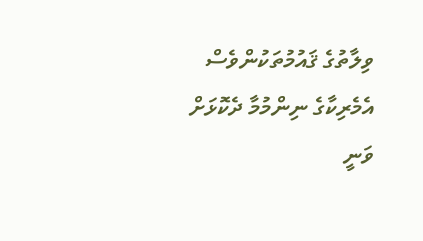ވިލާތުގެ ޤައުމުތަކުންވެސް އެމެރިކާގެ ނިންމުމާ ދެކޮޅަށް ވަނީ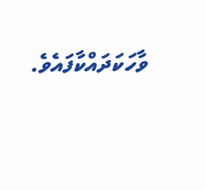ވާހަކަދައްކާފައެވެ.